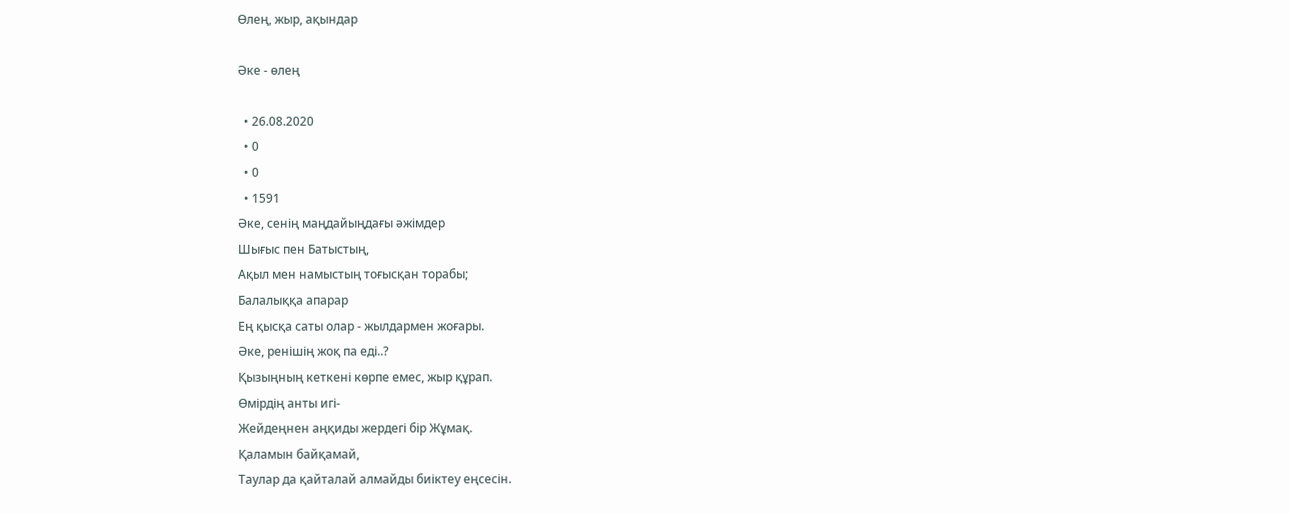Өлең, жыр, ақындар

Әке - өлең

  • 26.08.2020
  • 0
  • 0
  • 1591
Әке, сенің маңдайыңдағы әжімдер
Шығыс пен Батыстың,
Ақыл мен намыстың тоғысқан торабы;
Балалыққа апарар
Ең қысқа саты олар - жылдармен жоғары.
Әке, ренішің жоқ па еді..?
Қызыңның кеткені көрпе емес, жыр құрап.
Өмірдің анты игі-
Жейдеңнен аңқиды жердегі бір Жұмақ.
Қаламын байқамай,
Таулар да қайталай алмайды биіктеу еңсесін.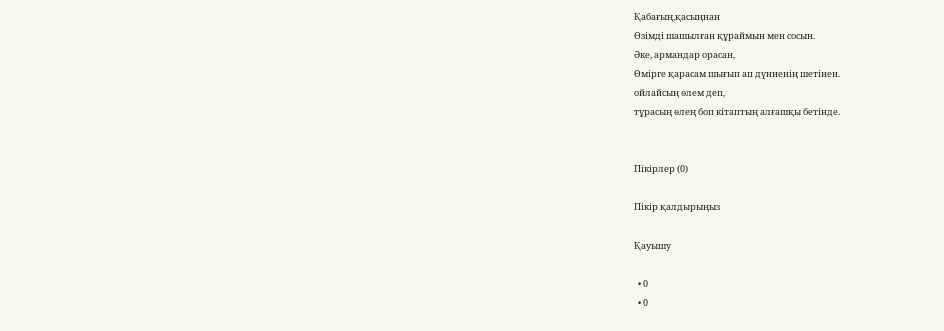Қабағың,қасыңнан
Өзімді шашылған құраймын мен сосын.
Әке, армандар орасан,
Өмірге қарасам шығып ап дүниенің шетінен.
ойлайсың өлем деп,
тұрасың өлең боп кітаптың алғашқы бетінде.


Пікірлер (0)

Пікір қалдырыңыз

Қауышу

  • 0
  • 0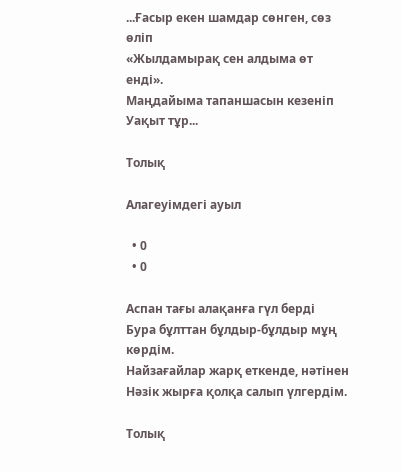...Ғасыр екен шамдар сөнген, сөз өліп
«Жылдамырақ сен алдыма өт енді».
Маңдайыма тапаншасын кезеніп
Уақыт тұр...

Толық

Алагеуімдегі ауыл

  • 0
  • 0

Аспан тағы алақанға гүл берді
Бура бұлттан бұлдыр-бұлдыр мұң көрдім.
Найзағайлар жарқ еткенде, нәтінен
Нәзік жырға қолқа салып үлгердім.

Толық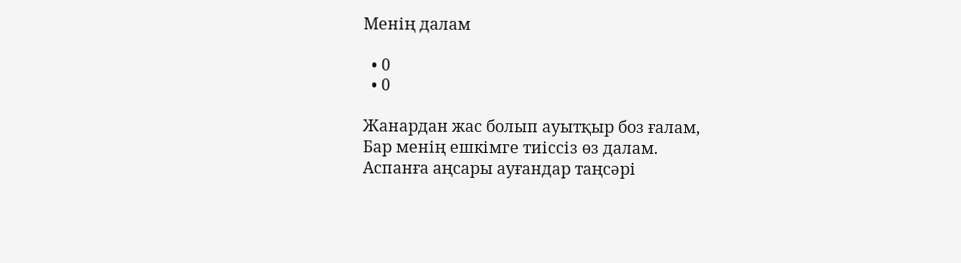Менің далам

  • 0
  • 0

Жанардан жас болып ауытқыр боз ғалам,
Бар менің ешкімге тиіссіз өз далам.
Аспанға аңсары ауғандар таңсәрі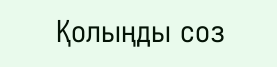Қолыңды соз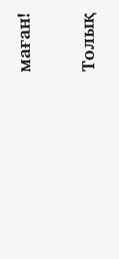маған!

Толық